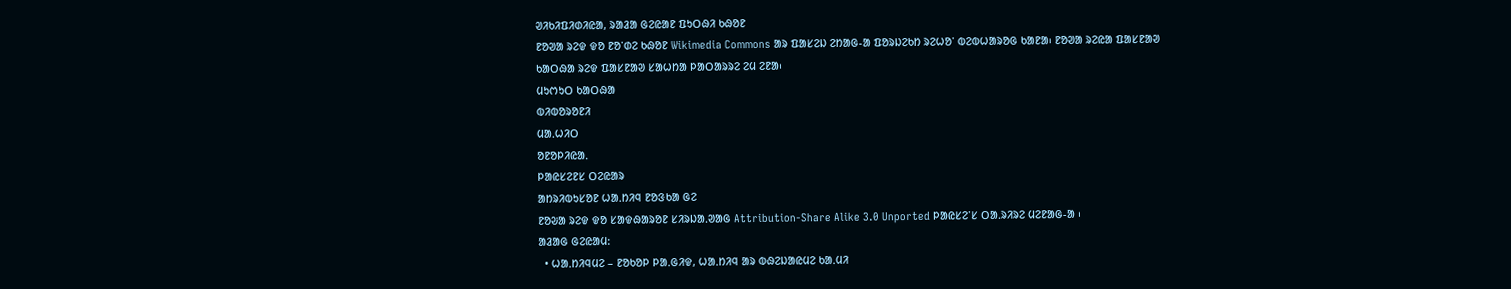ᱣᱤᱠᱤᱯᱤᱰᱤᱭᱟ, ᱨᱟᱲᱟ ᱜᱮᱭᱟᱱ ᱯᱩᱛᱷᱤ ᱠᱷᱚᱱ
ᱱᱚᱣᱟ ᱨᱮᱫ ᱫᱚ ᱱᱚᱸᱰᱮ ᱠᱷᱚᱱ Wikimedia Commons ᱟᱨ ᱯᱟᱥᱮᱡ ᱮᱴᱟᱜ-ᱟ ᱯᱚᱨᱡᱮᱠᱴ ᱨᱮᱦᱚᱸ ᱵᱮᱵᱦᱟᱨᱚᱜ ᱠᱟᱱᱟ᱾ ᱱᱚᱣᱟ ᱨᱮᱭᱟ ᱯᱟᱥᱱᱟᱣ ᱠᱟᱛᱷᱟ ᱨᱮᱫ ᱯᱟᱥᱱᱟᱣ ᱥᱟᱦᱴᱟ ᱞᱟᱛᱟᱨᱨᱮ ᱮᱢ ᱮᱱᱟ᱾
ᱢᱩᱬᱩᱛ ᱠᱟᱛᱷᱟ
ᱵᱤᱵᱚᱨᱚᱱᱤ
ᱢᱟᱹᱦᱤᱛ
ᱚᱱᱚᱞᱤᱭᱟᱹ
ᱞᱟᱭᱥᱮᱱᱥ ᱛᱮᱭᱟᱨ
ᱟᱴᱨᱤᱵᱩᱥᱚᱱ ᱦᱟᱹᱴᱤᱧ ᱱᱚᱝᱠᱟ ᱜᱮ
ᱱᱚᱶᱟ ᱨᱮᱫ ᱫᱚ ᱥᱟᱫᱷᱟᱨᱚᱱ ᱥᱤᱨᱡᱟᱹᱣᱟᱜ Attribution-Share Alike 3.0 Unported ᱞᱟᱭᱥᱮᱸᱥ ᱛᱟᱹᱨᱤᱨᱮ ᱢᱮᱱᱟᱜ-ᱟ ᱾
ᱟᱲᱟᱜ ᱜᱮᱭᱟᱢ:
  • ᱦᱟᱹᱴᱤᱧᱢᱮ – ᱱᱚᱠᱚᱞ ᱞᱟᱹᱜᱤᱫ, ᱦᱟᱹᱴᱤᱧ ᱟᱨ ᱵᱷᱮᱡᱟᱭᱢᱮ ᱠᱟᱹᱢᱤ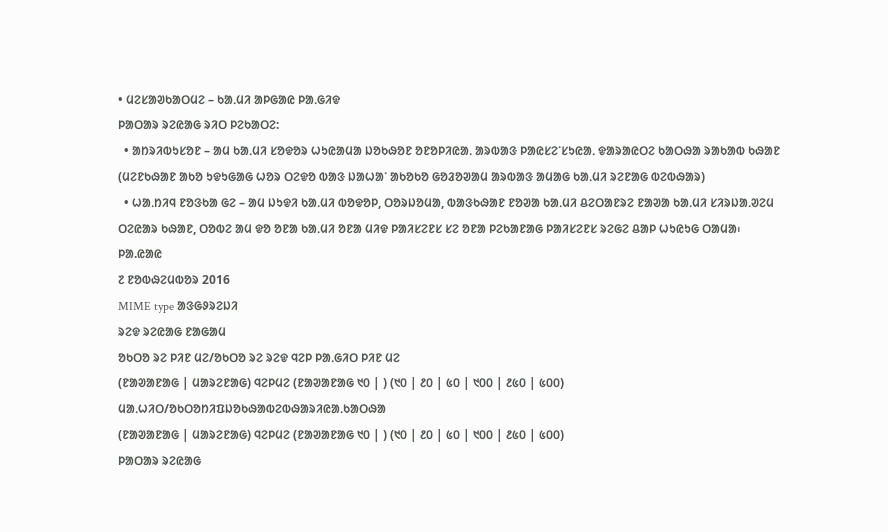• ᱢᱮᱥᱟᱣᱠᱟᱛᱢᱮ – ᱠᱟᱹᱢᱤ ᱟᱞᱜᱟᱭ ᱞᱟᱹᱜᱤᱫ
ᱞᱟᱛᱟᱨ ᱨᱮᱭᱟᱜ ᱨᱤᱛ ᱞᱮᱠᱟᱛᱮ:
  • ᱟᱴᱨᱤᱵᱩᱥᱚᱱ – ᱟᱢ ᱠᱟᱹᱢᱤ ᱥᱚᱫᱚᱨ ᱦᱩᱭᱟᱢᱟ ᱡᱚᱠᱷᱚᱱ ᱚᱱᱚᱞᱤᱭᱟᱹ ᱟᱨᱵᱟᱝ ᱞᱟᱭᱥᱮᱸᱥᱩᱭᱟᱹ ᱫᱟᱨᱟᱭᱛᱮ ᱠᱟᱛᱷᱟ ᱨᱟᱠᱟᱵ ᱠᱷᱟᱱ (ᱢᱮᱱᱠᱷᱟᱱ ᱟᱠᱚ ᱩᱫᱩᱜᱟᱜ ᱦᱚᱨ ᱛᱮᱫᱚ ᱵᱟᱝ ᱡᱟᱦᱟᱸ ᱟᱠᱚᱠᱚ ᱜᱚᱲᱚᱣᱟᱢ ᱟᱨᱵᱟᱝ ᱟᱢᱟᱜ ᱠᱟᱹᱢᱤ ᱨᱮᱱᱟᱜ ᱵᱮᱵᱷᱟᱨ)
  • ᱦᱟᱹᱴᱤᱧ ᱱᱚᱝᱠᱟ ᱜᱮ – ᱟᱢ ᱡᱩᱫᱤ ᱠᱟᱹᱢᱤ ᱵᱚᱫᱚᱞ, ᱛᱚᱨᱡᱚᱢᱟ, ᱵᱟᱝᱠᱷᱟᱱ ᱱᱚᱣᱟ ᱠᱟᱹᱢᱤ ᱪᱮᱛᱟᱱᱨᱮ ᱱᱟᱣᱟ ᱠᱟᱹᱢᱤ ᱥᱤᱨᱡᱟᱹᱣᱮᱢ ᱛᱮᱭᱟᱨ ᱠᱷᱟᱱ, ᱛᱚᱵᱮ ᱟᱢ ᱫᱚ ᱚᱱᱟ ᱠᱟᱹᱢᱤ ᱚᱱᱟ ᱢᱤᱫ ᱞᱟᱤᱥᱮᱱᱥ ᱥᱮ ᱚᱱᱟ ᱞᱮᱠᱟᱱᱟᱜ ᱞᱟᱤᱥᱮᱱᱥ ᱨᱮᱜᱮ ᱪᱟᱞ ᱦᱩᱭᱩᱜ ᱛᱟᱢᱟ᱾
ᱞᱟ.ᱭᱟᱭ
᱗ ᱱᱚᱵᱷᱮᱢᱵᱚᱨ 2016
MIME type ᱟᱝᱜᱽᱨᱮᱡᱤ
ᱨᱮᱫ ᱨᱮᱭᱟᱜ ᱱᱟᱜᱟᱢ
ᱚᱠᱛᱚ ᱨᱮ ᱞᱤᱱ ᱢᱮ/ᱚᱠᱛᱚ ᱨᱮ ᱨᱮᱫ ᱧᱮᱞ ᱞᱟᱹᱜᱤᱛ ᱞᱤᱱ ᱢᱮ
(ᱱᱟᱣᱟᱱᱟᱜ | ᱢᱟᱨᱮᱱᱟᱜ) ᱧᱮᱞᱢᱮ (ᱱᱟᱣᱟᱱᱟᱜ ᱑᱐ | ) (᱑᱐ | ᱒᱐ | ᱕᱐ | ᱑᱐᱐ | ᱒᱕᱐ | ᱕᱐᱐)
ᱢᱟᱹᱦᱤᱛ/ᱚᱠᱛᱚᱴᱤᱯᱡᱚᱠᱷᱟᱵᱮᱵᱷᱟᱨᱤᱭᱟᱹᱠᱟᱛᱷᱟ
(ᱱᱟᱣᱟᱱᱟᱜ | ᱢᱟᱨᱮᱱᱟᱜ) ᱧᱮᱞᱢᱮ (ᱱᱟᱣᱟᱱᱟᱜ ᱑᱐ | ) (᱑᱐ | ᱒᱐ | ᱕᱐ | ᱑᱐᱐ | ᱒᱕᱐ | ᱕᱐᱐)
ᱞᱟᱛᱟᱨ ᱨᱮᱭᱟᱜ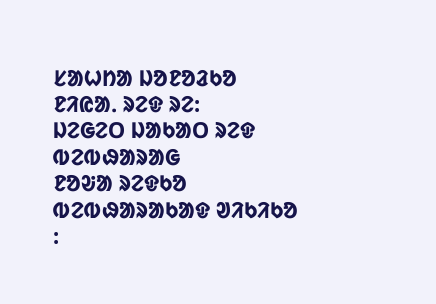ᱥᱟᱦᱴᱟ ᱡᱚᱱᱚᱲᱠᱚ ᱱᱤᱭᱟᱹ ᱨᱮᱫ ᱨᱮ:
ᱡᱮᱜᱮᱛ ᱡᱟᱠᱟᱛ ᱨᱮᱫ ᱵᱮᱵᱷᱟᱨᱟᱜ
ᱱᱚᱶᱟ ᱨᱮᱫᱠᱚ ᱵᱮᱵᱷᱟᱨᱟᱠᱟᱫ ᱣᱤᱠᱤᱠᱚ :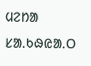ᱢᱮᱴᱟ ᱥᱟᱹᱠᱷᱭᱟᱹᱛ